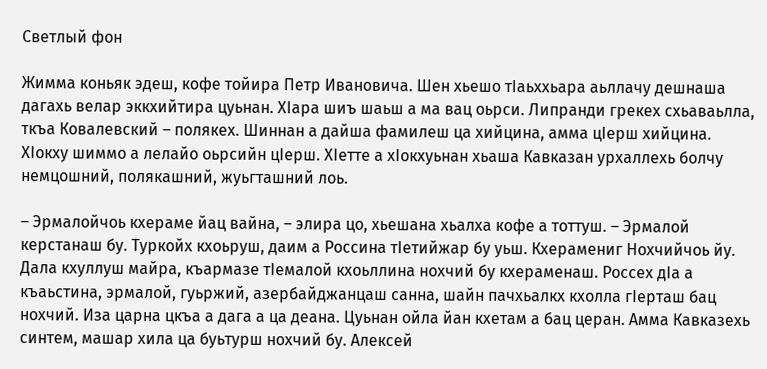Светлый фон

Жимма коньяк эдеш, кофе тойира Петр Ивановича. Шен хьешо тIаьххьара аьллачу дешнаша дагахь велар эккхийтира цуьнан. ХIара шиъ шаьш а ма вац оьрси. Липранди грекех схьаваьлла, ткъа Ковалевский – полякех. Шиннан а дайша фамилеш ца хийцина, амма цIерш хийцина. ХIокху шиммо а лелайо оьрсийн цIерш. ХIетте а хIокхуьнан хьаша Кавказан урхаллехь болчу немцошний, полякашний, жуьгташний лоь.

– Эрмалойчоь кхераме йац вайна, – элира цо, хьешана хьалха кофе а тоттуш. – Эрмалой керстанаш бу. Туркойх кхоьруш, даим а Россина тIетийжар бу уьш. Кхерамениг Нохчийчоь йу. Дала кхуллуш майра, къармазе тIемалой кхоьллина нохчий бу кхераменаш. Россех дIа а къаьстина, эрмалой, гуьржий, азербайджанцаш санна, шайн пачхьалкх кхолла гIерташ бац нохчий. Иза царна цкъа а дага а ца деана. Цуьнан ойла йан кхетам а бац церан. Амма Кавказехь синтем, машар хила ца буьтурш нохчий бу. Алексей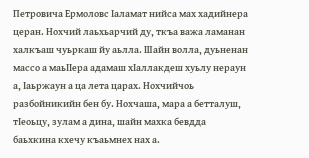Петровича Ермоловс Iаламат нийса мах хадийнера церан. Нохчий лаьхьарчий ду, ткъа важа ламанан халкъаш чуьркаш йу аьлла. Шайн волла, дуьненан массо а маьIIера адамаш хIаллакдеш хуьлу нераун а, Iаьржаун а ца лета царах. Нохчийчоь разбойникийн бен бу. Нохчаша, мара а бетталуш, тIеоьцу, зулам а дина, шайн махка бевдда баьхкина кхечу къаьмнех нах а.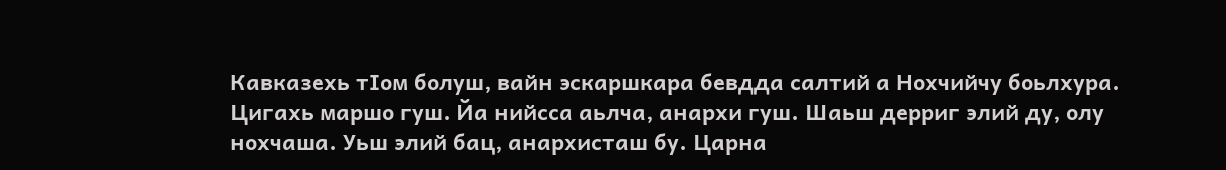Кавказехь тIом болуш, вaйн эскаршкара бевдда салтий а Нохчийчу боьлхура. Цигахь маршо гуш. Йа нийсса аьлча, анархи гуш. Шаьш дерриг элий ду, олу нохчаша. Уьш элий бац, анархисташ бу. Царна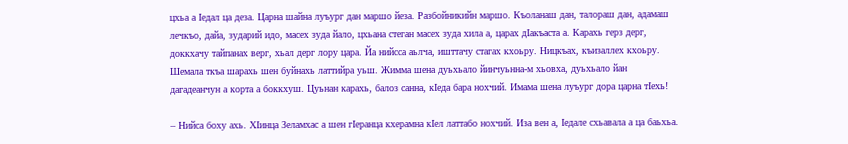цхьа а Iедал ца деза. Царна шайна луъург дан маршо йеза. Разбойникийн маршо. Къоланаш дан, талораш дан, адамаш лечкъо, дайа, зударий идо, масех зуда йало, цхьана стеган масех зуда хила а, царах дIакъаста а. Карахь герз дерг, доккхачу тайпанах верг, хьал дерг лору цара. Йа нийсса аьлча, ишттачу стагах кхоьру. Ницкъах, къизаллех кхоьру. Шемала ткъа шарахь шен буйнахь латтийра уьш. Жимма шена дуьхьало йинчуьнна-м хьовха, дуьхьало йан дагадеанчун а корта а боккхуш. Цуьнан карахь, балоз санна, кIеда бара нохчий. Имама шена луъург дора царна тIехь!

– Нийса боху ахь. ХIинца Зеламхас а шен гIеранца кхерамна кIел латтабо нохчий. Иза вен а, Iедале схьавала а ца баьхьа.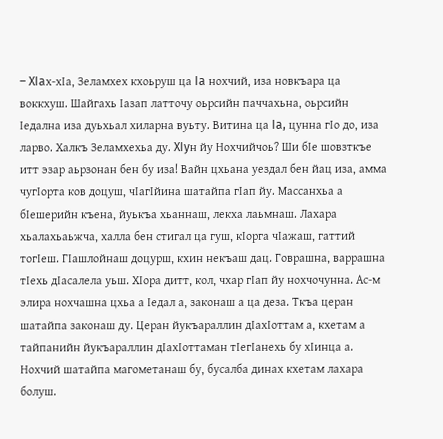– XIaх-хIа, Зеламхех кхоьруш ца Ia нохчий, иза новкъара ца воккхуш. Шайгахь Iазап латточу оьрсийн паччахьна, оьрсийн Iедална иза дуьхьал хиларна вуьту. Витина ца Ia, цунна гIо до, иза ларво. Халкъ Зеламхехьа ду. XIyн йу Нохчийчоь? Ши бIе шовзткъе итт эзар аьрзонан бен бу иза! Вайн цхьана уездал бен йац иза, амма чугIорта ков доцуш, чIагIйина шатайпа гIап йу. Массанхьа а бIешерийн къена, йуькъа хьаннаш, лекха лаьмнаш. Лахара хьалахьаьжча, халла бен стигал ца гуш, кIорга чIажаш, гаттий тогIеш. ГIашлойнаш доцурш, кхин некъаш дац. Говрашна, варрашна тIехь дIасалела уьш. XIоpa дитт, кол, чхар гIап йу нохчочунна. Ас-м элира нохчашна цхьа а Iедал а, законаш а ца деза. Ткъа церан шатайпа законаш ду. Церан йукъараллин дIахIоттам а, кхетам а тайпанийн йукъараллин дIахIоттаман тIегIанехь бу хIинца а. Нохчий шатайпа магометанаш бу, бусалба динах кхетам лахара болуш.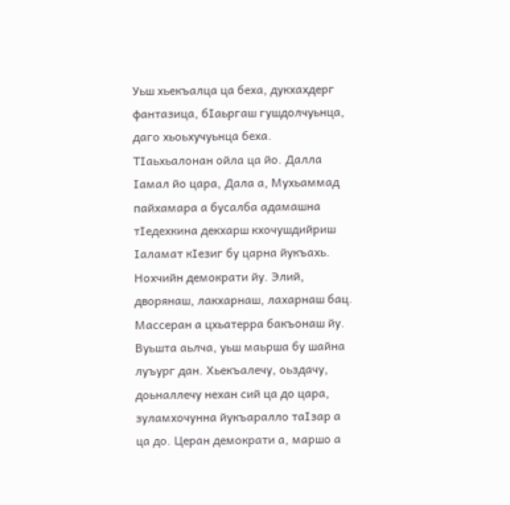Уьш хьекъалца ца беха, дукхахдерг фантазица, бIаьргаш гушдолчуьнца, даго хьоьхучуьнца беха. ТIаьхьалонан ойла ца йо. Далла Iамал йо цара, Дала а, Мухьаммад пайхамара а бусалба адамашна тIедехкина декхарш кхочушдийриш Iаламат кIезиг бу царна йукъахь. Нохчийн демократи йу. Элий, дворянаш, лакхарнаш, лахарнаш бац. Массеран а цхьатерра бакъонаш йу. Вуьшта аьлча, уьш маьрша бу шайна луъург дан. Хьекъалечу, оьздачу, доьналлечу нехан сий ца до цара, зуламхочунна йукъаралло таIзар а ца до. Церан демократи а, маршо а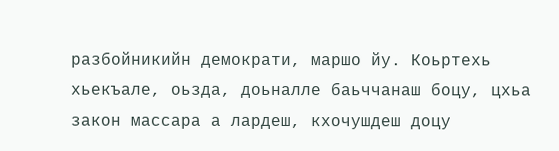разбойникийн демократи, маршо йу. Коьртехь хьекъале, оьзда, доьналле баьччанаш боцу, цхьа закон массара а лардеш, кхочушдеш доцу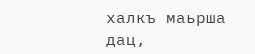халкъ маьрша дац,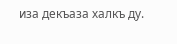иза декъаза халкъ ду.